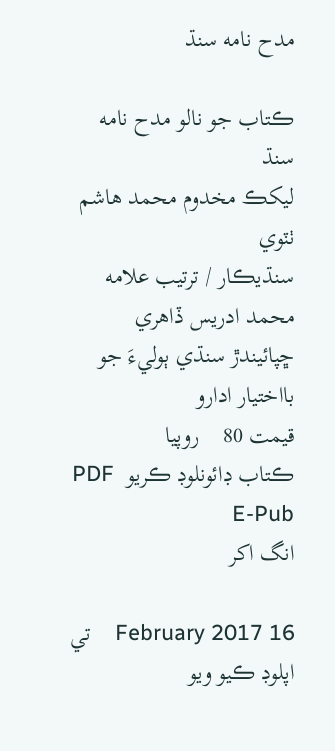مدح نامه سنڌ

ڪتاب جو نالو مدح نامه سنڌ
ليکڪ مخدوم محمد هاشم ٺٽوي
سنڌيڪار / ترتيب علامه محمد ادريس ڏاهري
ڇپائيندڙ سنڌي ٻوليءَ جو بااختيار ادارو
قيمت 80    روپيا
ڪتاب ڊائونلوڊ ڪريو  PDF  E-Pub
انگ اکر

16 February 2017    تي اپلوڊ ڪيو ويو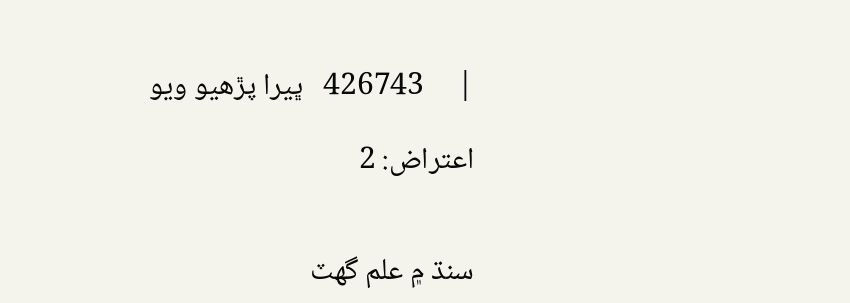|     426743   ڀيرا پڙهيو ويو

اعتراض: 2


سنڌ ۾ علم گهٽ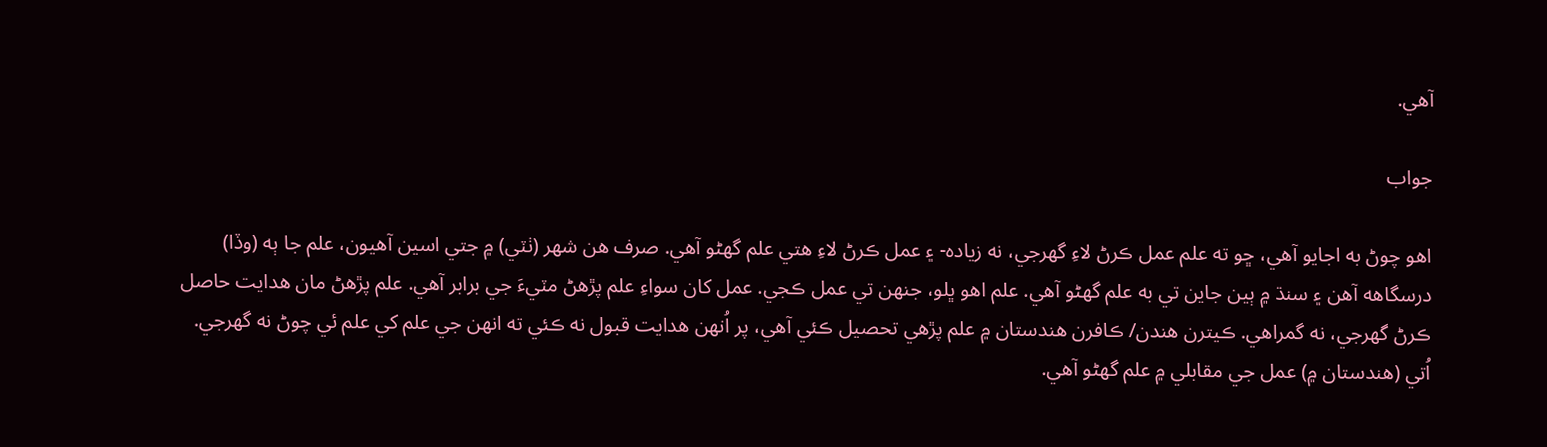آهي.

جواب

اهو چوڻ به اجايو آهي، ڇو ته علم عمل ڪرڻ لاءِ گهرجي، نه زياده- ۽ عمل ڪرڻ لاءِ هتي علم گهڻو آهي. صرف هن شهر (ٺٽي) ۾ جتي اسين آهيون، علم جا ٻه (وڏا) درسگاهه آهن ۽ سنڌ ۾ ٻين جاين تي به علم گهڻو آهي. علم اهو ڀلو، جنهن تي عمل ڪجي. عمل کان سواءِ علم پڙهڻ مٽيءَ جي برابر آهي. علم پڙهڻ مان هدايت حاصل ڪرڻ گهرجي، نه گمراهي. ڪيترن هندن/ ڪافرن هندستان ۾ علم پڙهي تحصيل ڪئي آهي، پر اُنهن هدايت قبول نه ڪئي ته انهن جي علم کي علم ئي چوڻ نه گهرجي. اُتي (هندستان ۾) عمل جي مقابلي ۾ علم گهڻو آهي.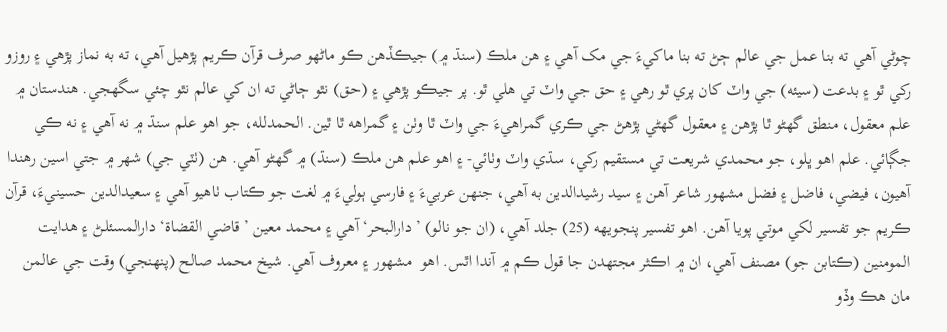چوڻي آهي ته بنا عمل جي عالم ڄڻ ته بنا ماکيءَ جي مک آهي ۽ هن ملڪ (سنڌ ۾) جيڪڏهن ڪو ماڻهو صرف قرآن ڪريم پڙهيل آهي، ته به نماز پڙهي ۽ روزو رکي ٿو ۽ بدعت (سيئه) جي واٽ کان پري ٿو رهي ۽ حق جي واٽ تي هلي ٿو. پر جيڪو پڙهي ۽ (حق) نٿو ڄاڻي ته ان کي عالم نٿو چئي سگهجي. هندستان ۾ علم معقول، منطق گهڻو ٿا پڙهن ۽ معقول گهڻي پڙهڻ جي ڪري گمراهيءَ جي واٽ ٿا وٺن ۽ گمراهه ٿا ٿين. الحمدلله، جو اهو علم سنڌ ۾ نه آهي ۽ نه ڪي جڳائي. علم اهو ڀلو، جو محمدي شريعت تي مستقيم رکي، سڌي واٽ وٺائي- ۽ اهو علم هن ملڪ (سنڌ) ۾ گهڻو آهي. هن (ٺٽي جي) شهر ۾ جتي اسين رهندا آهيون، فيضي، فاضل ۽ فضل مشهور شاعر آهن ۽ سيد رشيدالدين به آهي، جنهن عربيءَ ۽ فارسي ٻوليءَ ۾ لغت جو ڪتاب ٺاهيو آهي ۽ سعيدالدين حسينيءَ، قرآن ڪريم جو تفسير لکي موتي پويا آهن. اهو تفسير پنجويهه (25) جلد آهي، (ان جو نالو) ’دارالبحر‘ آهي ۽ محمد معين ’قاضي القضاة‘ دارالمسئلـڻ ۽ هدايت المومنين (ڪتابن جو) مصنف آهي، ان ۾ اڪثر مجتهدن جا قول ڪم ۾ آندا اٿس. اهو  مشهور ۽ معروف آهي. شيخ محمد صالح (پنهنجي) وقت جي عالمن مان هڪ وڏو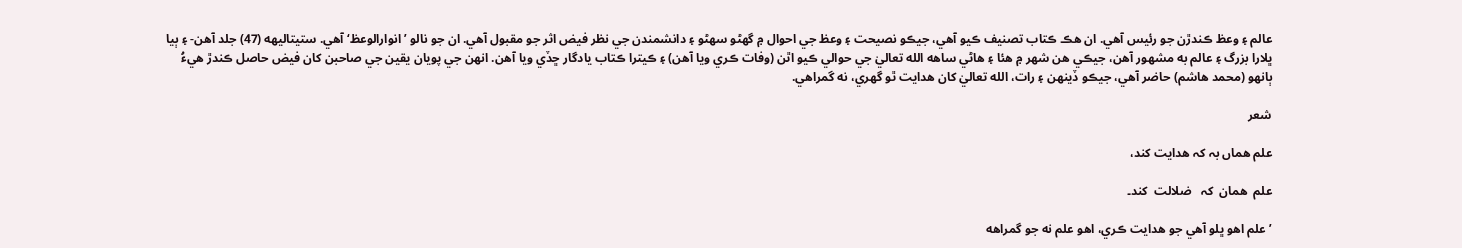عالم ۽ وعظ ڪندڙن جو رئيس آهي. ان هڪ ڪتاب تصنيف ڪيو آهي، جيڪو نصيحت ۽ وعظ جي احوال ۾ گهڻو سهڻو ۽ دانشمندن جي نظر فيض اثر جو مقبول آهي. ان جو نالو ’انوارالوعظ‘ آهي. ستيتاليهه (47) جلد آهن- ۽ ٻيا ڀلارا بزرگ ۽ عالم به مشهور آهن، جيڪي هن شهر ۾ هئا ۽ هاڻي ساهه الله تعاليٰ جي حوالي ڪيو اٿن (وفات ڪري ويا آهن) ۽ ڪيترا ڪتاب يادگار ڇڏي ويا آهن. انهن جي پويان يقين جي صاحبن کان فيض حاصل ڪندڙ هيءُ ٻانهو (محمد هاشم) حاضر آهي، جيڪو ڏينهن ۽ رات، الله تعاليٰ کان هدايت ٿو گهري، نه گمراهي.

شعر

علم ھماں بہ کہ ھدایت کند،

علم  ھمان  کہ   ضلالت  کند۔

’علم اهو ڀلو آهي جو هدايت ڪري، اهو علم نه جو گمراهه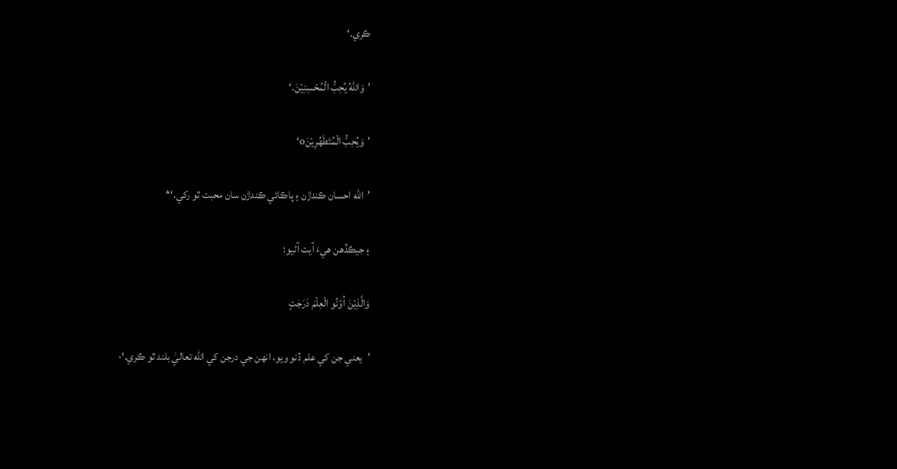ڪري.‘

’وَاللهُ يُحِبُّ الۡمُحۡسِنِيۡنَ.‘

’وَيُحِبُّ الۡمُتَطَهِّرِيۡنَo‘

’الله احسان ڪندڙن ۽ پاڪائي ڪندڙن سان محبت ٿو رکي.‘*

۽ جيڪڏهن هيءَ آيت آڻيو:

وَالَّذِيۡنَ اُوۡتُو الۡعِلۡمَ دَرَجٰتٍ

’يعني جن کي علم ڏنو ويو، انهن جي درجن کي الله تعاليٰ بلند ٿو ڪري.‘·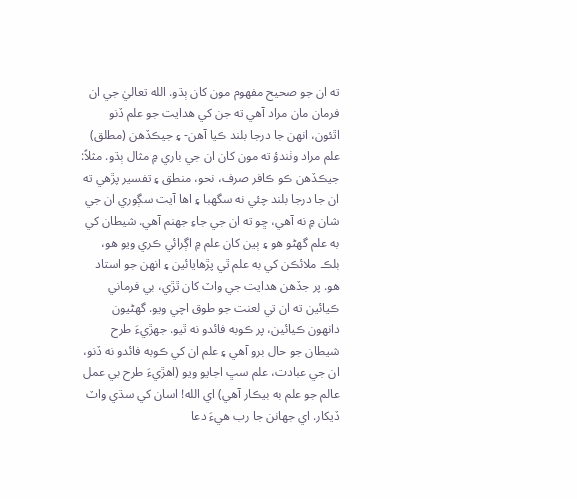ته ان جو صحيح مفهوم مون کان ٻڌو. الله تعاليٰ جي ان فرمان مان مراد آهي ته جن کي هدايت جو علم ڏنو اٿئون، انهن جا درجا بلند ڪيا آهن- ۽ جيڪڏهن (مطلق) علم مراد وٺندؤ ته مون کان ان جي باري ۾ مثال ٻڌو. مثلاً: جيڪڏهن ڪو ڪافر صرف، نحو، منطق ۽ تفسير پڙهي ته ان جا درجا بلند چئي نه سگهبا ۽ اها آيت سڳوري ان جي شان ۾ نه آهي، ڇو ته ان جي جاءِ جهنم آهي. شيطان کي به علم گهڻو هو ۽ ٻين کان علم ۾ اڳرائي ڪري ويو هو، بلڪ ملائڪن کي به علم ٿي پڙهايائين ۽ انهن جو استاد هو. پر جڏهن هدايت جي واٽ کان ٿڙي، بي فرماني ڪيائين ته ان تي لعنت جو طوق اچي ويو. گهڻيون دانهون ڪيائين، پر ڪوبه فائدو نه ٿيو. جهڙيءَ طرح شيطان جو حال برو آهي ۽ علم ان کي ڪوبه فائدو نه ڏنو، ان جي عبادت، علم سڀ اجايو ويو (اهڙيءَ طرح بي عمل عالم جو علم به بيڪار آهي) اي الله! اسان کي سڌي واٽ ڏيکار. اي جهانن جا رب هيءَ دعا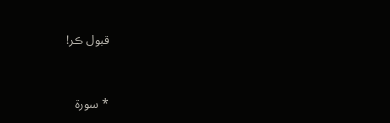قبول ڪر!



* سورة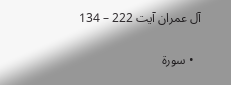آل عمران آيت 222 – 134

  • سورة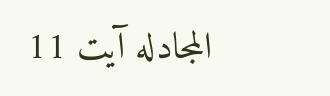المجادله آيت 11